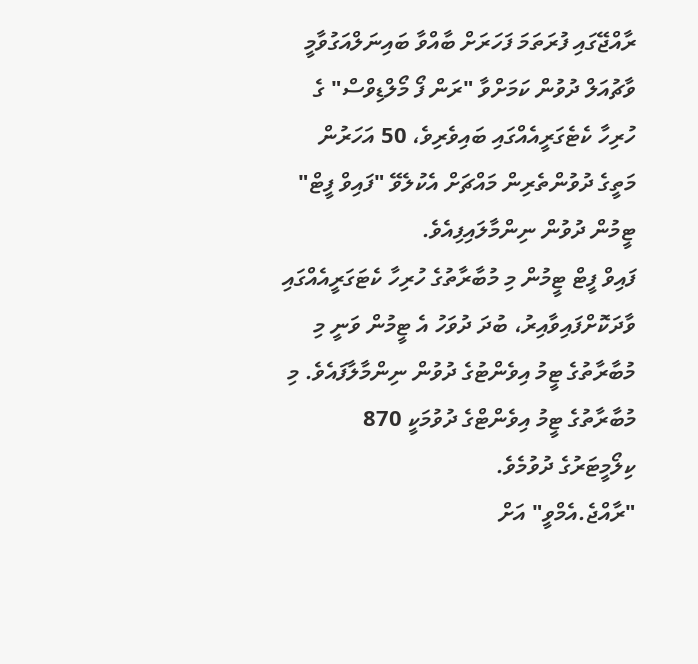ރާއްޖޭގައި ފުރަތަމަ ފަހަރަށް ބާއްވާ ބައިނަލްއަގުވާމީ ވާޗުއަލް ދުވުން ކަމަށްވާ "ރަން ފޯ މޯލްޑިވްސް" ގެ ހުރިހާ ކެޓެގަރީއެއްގައި ބައިވެރިވެ، 50 އަހަރުން މަތީގެ ދުވުންތެރިން މައްޗަށް އެކުލެވޭ "ފައިވް ފީޓް" ޓީމުން ދުވުން ނިންމާލައިފިއެވެ.
ފައިވް ފީޓް ޓީމުން މި މުބާރާތުގެ ހުރިހާ ކެޓަގަރީއެއްގައި ވާދަކޮށްފައިވާއިރު، ބުދަ ދުވަހު އެ ޓީމުން ވަނީ މި މުބާރާތުގެ ޓީމު އިވެންޓުގެ ދުވުން ނިންމާލާފައެވެ. މި މުބާރާތުގެ ޓީމު އިވެންޓްގެ ދުވުމަކީ 870 ކިލޯމީޓަރުގެ ދުވުމެވެ.
"ރާއްޖެ.އެމްވީ" އަށް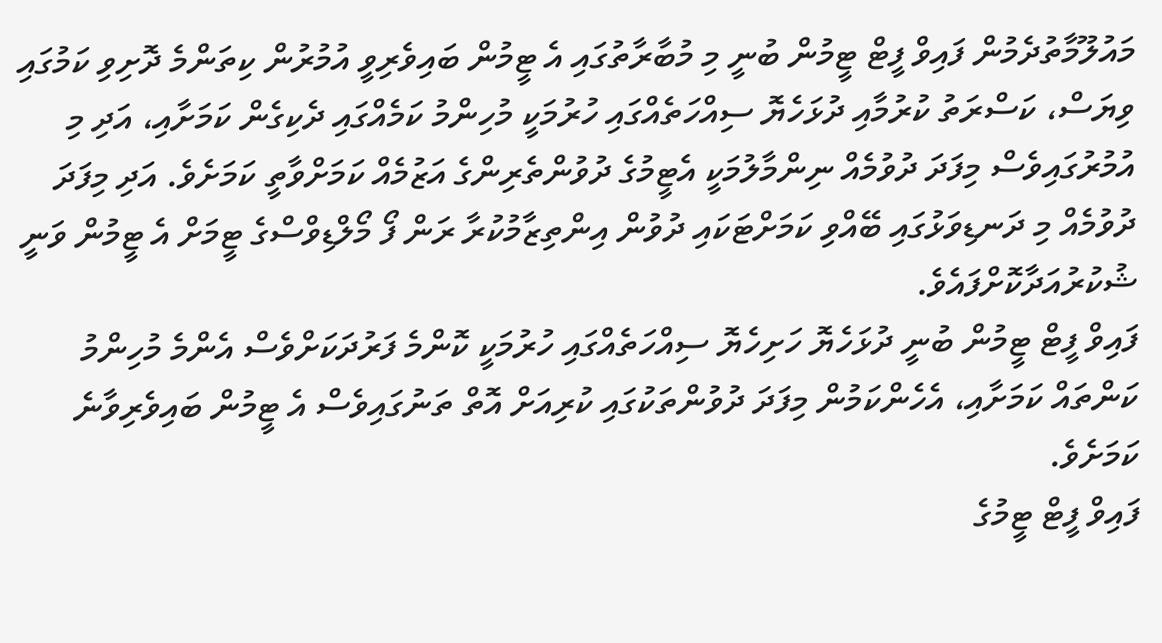މައުލޫމާތުދެމުން ފައިވް ފީޓް ޓީމުން ބުނީ މި މުބާރާތުގައި އެ ޓީމުން ބައިވެރިވީ އުމުރުން ކިތަންމެ ދޮށިވި ކަމުގައި ވިޔަސް، ކަސްރަތު ކުރުމާއި ދުޅަހެޔޮ ސިއްހަތެއްގައި ހުރުމަކީ މުހިންމު ކަމެއްގައި ދެކިގެން ކަމަށާއި، އަދި މި އުމުރުގައިވެސް މިފަދަ ދުވުމެއް ނިންމާލުމަކީ އެޓީމުގެ ދުވުންތެރިންގެ އަޒުމެއް ކަމަށްވާތީ ކަމަށެވެ. އަދި މިފަދަ ދުވުމެއް މި ދަނޑިވަޅުގައި ބޭއްވި ކަމަށްޓަކައި ދުވުން އިންތިޒާމުކުރާ ރަން ފޯ މޯލްޑިވްސްގެ ޓީމަށް އެ ޓީމުން ވަނީ ޝުކުރުއަދާކޮށްފައެވެ.
ފައިވް ފީޓް ޓީމުން ބުނީ ދުޅަހެޔޮ ހަށިހެޔޮ ސިއްހަތެއްގައި ހުރުމަކީ ކޮންމެ ފަރުދަކަށްވެސް އެންމެ މުހިންމު ކަންތައް ކަމަށާއި، އެހެންކަމުން މިފަދަ ދުވުންތަކުގައި ކުރިއަށް އޮތް ތަނުގައިވެސް އެ ޓީމުން ބައިވެރިވާނެ ކަމަށެވެ.
ފައިވް ފީޓް ޓީމުގެ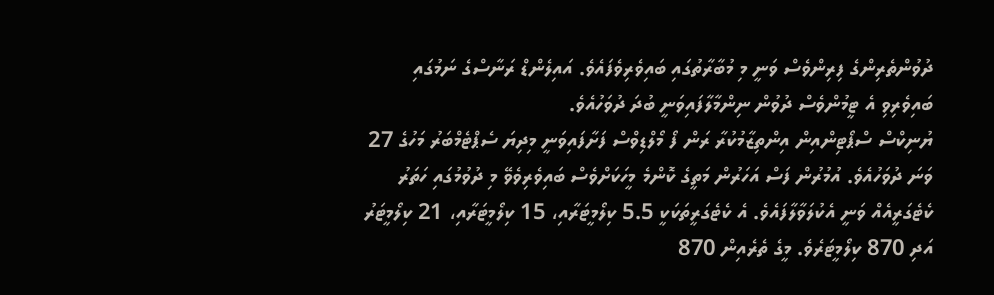ދުވުންތެރިންގެ ފިރިންވެސް ވަނީ މި މުބާރާތުގައި ބައިވެރިވެފައެވެ. އައިލެންޑް ރަނާސްގެ ނަމުގައި ބައިވެރިވި އެ ޓީމުންވެސް ދުވުން ނިންމާލާފައިވަނީ ބުދަ ދުވަހުއެވެ.
ޔުނިކްސް ސްޕޯޓިންއިން އިންތިޒާމުކުރާ ރަން ފޯ މޯލްޑިވްސް ފަށާފައިވަނީ މިދިޔަ ސެޕްޓެމްބަރު މަހުގެ 27 ވަނަ ދުވަހުއެވެ. އުމުރުން ފަސް އަހަރުން މަތީގެ ކޮންމެ މީހަކަށްވެސް ބައިވެރިވެވޭ މި ދުވުމުގައި ހަތަރު ކެޓެގަރީއެއް ވަނީ އެކުލަވާލާފައެވެ. އެ ކެޓެގަރީތަކަކީ 5.5 ކިލޯމީޓަރާއި، 15 ކިލޯމީޓަރާއި، 21 ކިލޯމީޓަރު އަދި 870 ކިލޯމީޓަރެވެ. މީގެ ތެރެއިން 870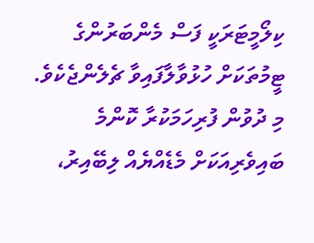ކިލޯމީޓަރަކީ ފަސް މެންބަރުންގެ ޓީމުތަކަށް ހުޅުވާލާފައިވާ ޗެލެންޖެކެވެ.
މި ދުވުން ފުރިހަމަކުރާ ކޮންމެ ބައިވެރިއަކަށް މެޑެއްޔެއް ލިބޭއިރު،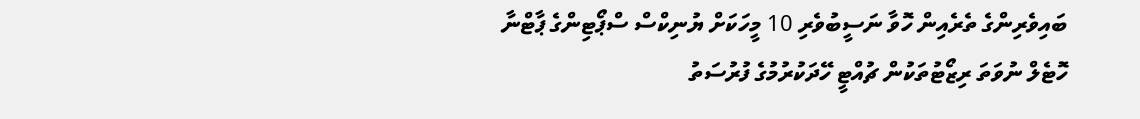ބައިވެރިންގެ ތެރެއިން ހޮވާ ނަސީބުވެރި 10 މީހަކަށް ޔުނިކްސް ސްޕޯޓިންގެ ޕާޓްނާ ހޮޓެލް ނުވަތަ ރިޒޯޓުތަކުން ޗުއްޓީ ހޭދަކުރުމުގެ ފުރުސަތު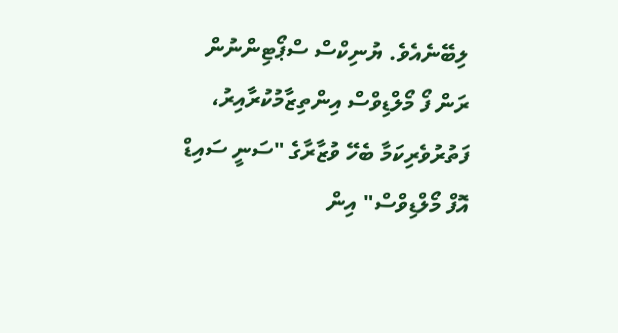ލިބޭނެއެވެ. ޔުނިކްސް ސްޕޯޓިންނުން ރަން ފޯ މޯލްޑިވްސް އިންތިޒާމުކުރާއިރު، ފަތުރުވެރިކަމާ ބެހޭ ވުޒާރާގެ "ސަނީ ސައިޑް އޮފް މޯލްޑިވްސް" އިން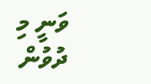ވަނީ މި ދުވުން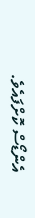އެންޑޯސް ކޮށްފައެވެ.